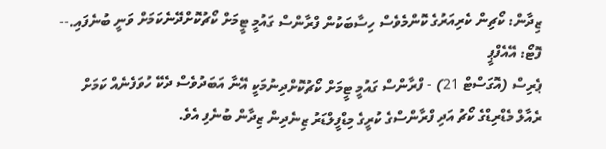ޒިދާން: ކޯޗިން ކެރިއަރުގެ ކޮންމެވެސް ހިސާބަކުން ފްރާންސް ގައުމީ ޓީމަށް ކޯޗުކޮށްދޭނެކަމަށް ވަނީ ބުނެފައި.-- ފޮޓޯ: އޭއެފްޕީ
ޕެރިސް (އޮގަސްޓް 21) - ފްރާންސް ގައުމީ ޓީމަށް ކޯޗުކޮށްދިނުމަކީ އޭނާ އަބަދުވެސް ދެކޭ ހުވަފެނެއް ކަމަށް ރެއާލް މެޑްރިޑްގެ ކޯޗު އަދި ފްރާންސްގެ ކުރީގެ މިޑްފީލްޑަރު ޒިނެދިން ޒިދާން ބުނެފި އެވެ.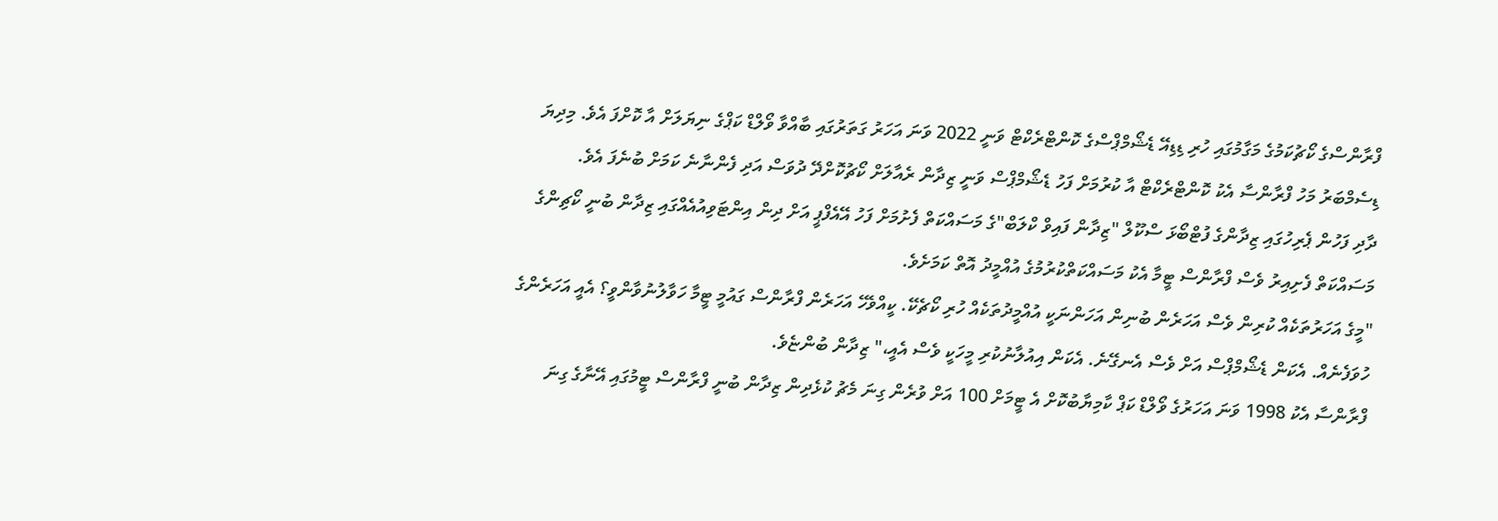ފްރާންސްގެ ކޯޗުކަމުގެ މަގާމުގައި ހުރި ޑިޑިއޭ ޑެޝޯމްޕްސްގެ ކޮންޓްރެކްޓް ވަނީ 2022 ވަނަ އަހަރު ގަތަރުގައި ބާއްވާ ވޯލްޑް ކަޕްގެ ނިޔަލަށް އާ ކޮށްފަ އެވެ. މިދިޔަ ޑިސެމްބަރު މަހު ފްރާންސާ އެކު ކޮންޓްރެކްޓް އާ ކުރުމަށް ފަހު ޑެޝޯމްޕްސް ވަނީ ޒިދާން ރެއާލަށް ކޯޗުކޮށްދޭ ދުވަސް އަދި ފެންނާނެ ކަމަށް ބުނެފަ އެވެ.
ދާދި ފަހުން ޕެރިހުގައި ޒިދާންގެ ފުޓްބޯޅަ ސްކޫލް "ޒިދާން ފައިވް ކްލަބް"ގެ މަސައްކަތް ފެށުމަށް ފަހު އޭއެފްޕީ އަށް ދިން އިންޓަވިއުއެއްގައި ޒިދާން ބުނީ ކޯޗިންގެ މަސައްކަތް ފެށިއިރު ވެސް ފްރާންސް ޓީމާ އެކު މަސައްކަތްކުރުމުގެ އުއްމީދު އޮތް ކަމަށެވެ.
"މީގެ އަހަރުތަކެއް ކުރިން ވެސް އަހަރެން ބުނިން އަހަންނަކީ އުއްމީދުތަކެއް ހުރި ކޯޗެކޭ. ކީއްވެހޭ އަހަރެން ފްރާންސް ގައުމީ ޓީމާ ހަވާލުނުވާންވީ؟ އެއީ އަހަރެންގެ ހުވަފެނެއް. އެކަން ޑެޝޯމްޕްސް އަށް ވެސް އެނގޭނެ. އެކަން އިއުލާނުކުރި މީހަކީ ވެސް އެއީ،" ޒިދާން ބުންޏެވެ.
ފްރާންސާ އެކު 1998 ވަނަ އަހަރުގެ ވޯލްޑް ކަޕް ކާމިޔާބުކޮށް އެ ޓީމަށް 100 އަށް ވުރެން ގިނަ މެޗު ކުޅެދިން ޒިދާން ބުނީ ފްރާންސް ޓީމުގައި އޭނާގެ ގިނަ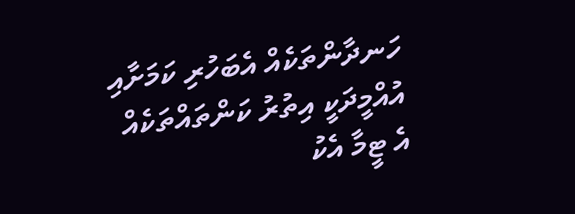ހަނދާންތަކެއް އެބަހުރި ކަމަށާއި އުއްމީދަކީ އިތުރު ކަންތައްތަކެއް އެ ޓީމާ އެކު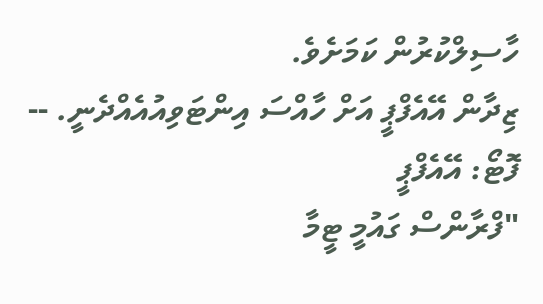ހާސިލްކުރުން ކަމަށެވެ.
ޒިދާން އޭއެފްޕީ އަށް ހާއްސަ އިންޓަވިއުއެއްދެނީ. -- ފޮޓޯ: އޭއެފްޕީ
"ފްރާންސް ގައުމީ ޓީމާ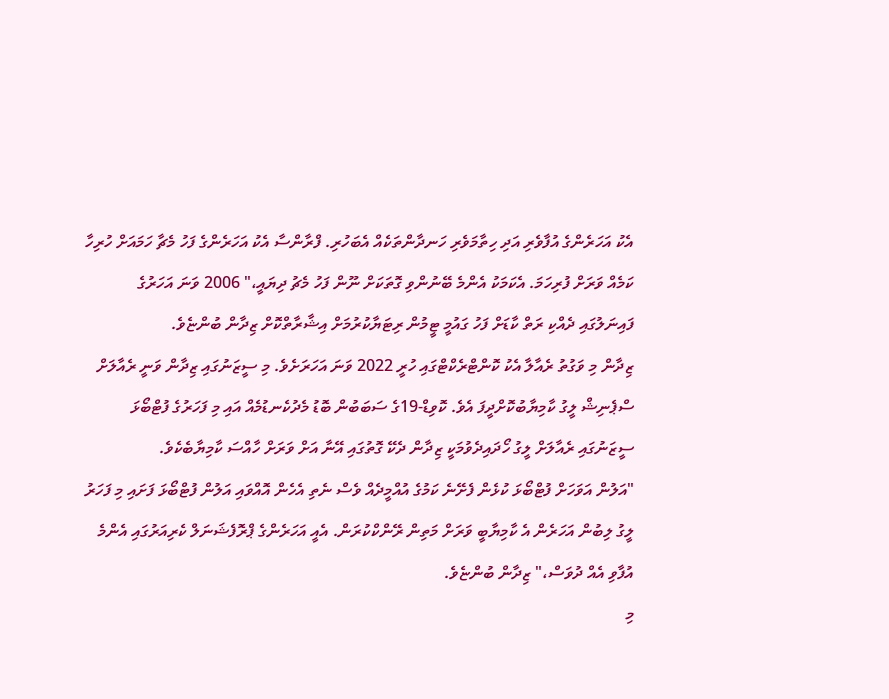އެކު އަހަރެންގެ އުފާވެރި އަދި ހިތާމަވެރި ހަނދާންތަކެއް އެބަހުރި. ފްރާންސާ އެކު އަހަރެންގެ ފަހު މެޗާ ހަމައަށް ހުރިހާ ކަމެއް ވަރަށް ފުރިހަމަ. އެކަމަކު އެންމެ ބޭނުންވި ގޮތަކަށް ނޫން ފަހު މެޗު ދިޔައީ،" 2006 ވަނަ އަހަރުގެ ފައިނަލުގައި ދެއްކި ރަތް ކާޑަށް ފަހު ގައުމީ ޓީމުން ރިޓަޔާކުރުމަށް އިޝާރާތްކޮށް ޒިދާން ބުންޏެވެ.
ޒިދާން މި ވަގުތު ރެއާލާ އެކު ކޮންޓްރެކްޓްގައި ހުރީ 2022 ވަނަ އަހަރަށެވެ. މި ސީޒަނުގައި ޒިދާން ވަނީ ރެއާލަށް ސްޕެނިޝް ލީގު ކާމިޔާބުކޮށްދީފަ އެވެ. ކޮވިޑް-19ގެ ސަބަބުން ބޮޑު މެދުކެނޑުމެއް އައި މި ފަހަރުގެ ފުޓްބޯޅަ ސީޒަނުގައި ރެއާލަށް ލީގު ހޯދައިދެވުމަކީ ޒިދާން ދެކޭ ގޮތުގައި އޭނާ އަށް ވަރަށް ހާއްސަ ކާމިޔާބެކެވެ.
"އަލުން އަވަހަށް ފުޓްބޯޅަ ކުޅެން ފެށޭނެ ކަމުގެ އުއްމީދެއް ވެސް ނެތި އެހެން އޮއްވައި އަލުން ފުޓްބޯޅަ ފަށައި މި ފަހަރު ލީގު ލިބުން އަހަރެން އެ ކާމިޔާބީ ވަރަށް މަތިން ރޭންކްކުރަން. އެއީ އަހަރެންގެ ޕްރޮފެޝަނަލް ކެރިއަރުގައި އެންމެ އުފާވި އެއް ދުވަސް،" ޒިދާން ބުންޏެވެ.
މި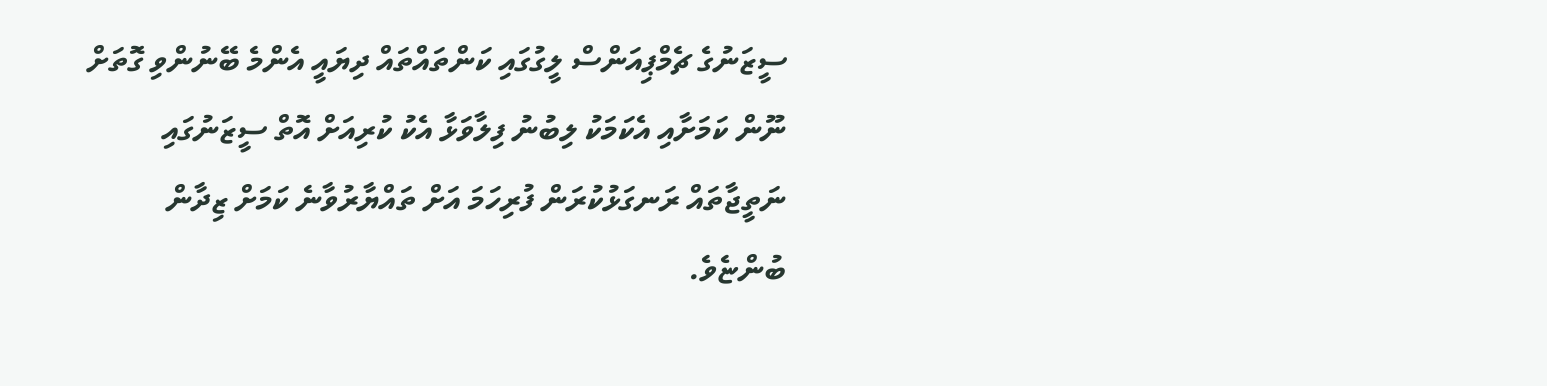ސީޒަނުގެ ޗެމްޕިއަންސް ލީގުގައި ކަންތައްތައް ދިޔައީ އެންމެ ބޭނުންވި ގޮތަށް ނޫން ކަމަށާއި އެކަމަކު ލިބުނު ފިލާވަޅާ އެކު ކުރިއަށް އޮތް ސީޒަނުގައި ނަތީޖާތައް ރަނގަޅުކުރަން ފުރިހަމަ އަށް ތައްޔާރުވާނެ ކަމަށް ޒިދާން ބުންޏެވެ.